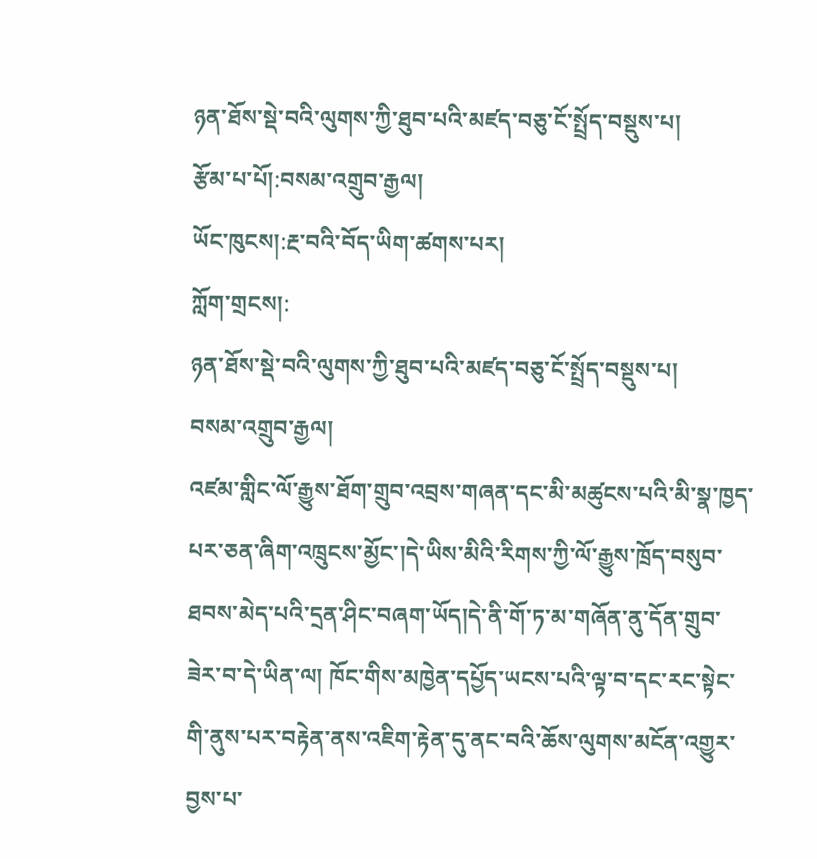ཉན་ཐོས་སྡེ་བའི་ལུགས་ཀྱི་ཐུབ་པའི་མཛད་བཅུ་ངོ་སྤྲོད་བསྡུས་པ།
རྩོམ་པ་པོ།:བསམ་འགྲུབ་རྒྱལ།
ཡོང་ཁུངས།:རྔ་བའི་བོད་ཡིག་ཚགས་པར།
ཀློག་གྲངས།:
ཉན་ཐོས་སྡེ་བའི་ལུགས་ཀྱི་ཐུབ་པའི་མཛད་བཅུ་ངོ་སྤྲོད་བསྡུས་པ།
བསམ་འགྲུབ་རྒྱལ།
འཛམ་གླིང་ལོ་རྒྱུས་ཐོག་གྲུབ་འབྲས་གཞན་དང་མི་མཚུངས་པའི་མི་སྣ་ཁྱད་པར་ཅན་ཞིག་འཁྲུངས་མྱོང་།དེ་ཡིས་མིའི་རིགས་ཀྱི་ལོ་རྒྱུས་ཁྲོད་བསུབ་ཐབས་མེད་པའི་དྲན་ཤིང་བཞག་ཡོད།དེ་ནི་གོ་ཏ་མ་གཞོན་ནུ་དོན་གྲུབ་ཟེར་བ་དེ་ཡིན་ལ། ཁོང་གིས་མཁྱེན་དཔྱོད་ཡངས་པའི་ལྟ་བ་དང་རང་སྟེང་གི་ནུས་པར་བརྟེན་ནས་འཇིག་རྟེན་དུ་ནང་བའི་ཆོས་ལུགས་མངོན་འགྱུར་བྱས་པ་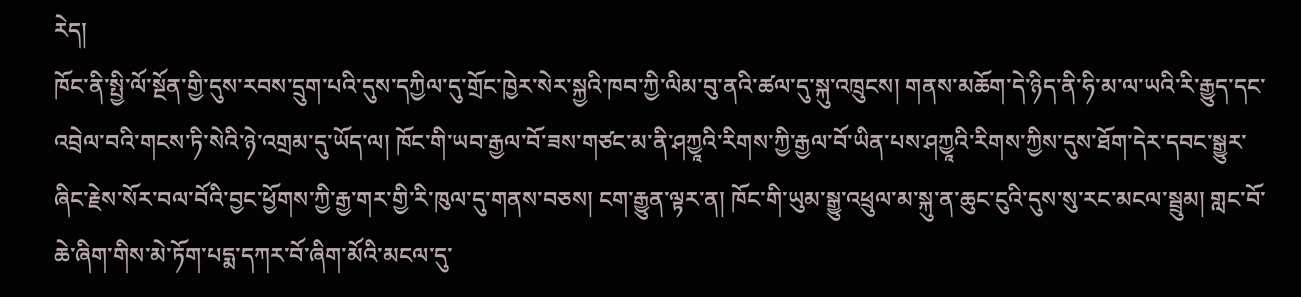རེད།
ཁོང་ནི་སྤྱི་ལོ་སྔོན་གྱི་དུས་རབས་དྲུག་པའི་དུས་དཀྱིལ་དུ་གྲོང་ཁྱེར་སེར་སྐྱའི་ཁབ་ཀྱི་ལིམ་བུ་ནའི་ཚལ་དུ་སྐུ་འཁྲུངས། གནས་མཆོག་དེ་ཉིད་ནི་ཧི་མ་ལ་ཡའི་རི་རྒྱུད་དང་འབྲེལ་བའི་གངས་ཏི་སེའི་ཉེ་འགྲམ་དུ་ཡོད་ལ། ཁོང་གི་ཡབ་རྒྱལ་བོ་ཟས་གཙང་མ་ནི་ཤཀྱཱའི་རིགས་ཀྱི་རྒྱལ་བོ་ཡིན་པས་ཤཀྱཱའི་རིགས་ཀྱིས་དུས་ཐོག་དེར་དབང་སྒྱུར་ཞིང་རྗེས་སོར་བལ་བོའི་བྱང་ཕྱོགས་ཀྱི་རྒྱ་གར་གྱི་རི་ཁུལ་དུ་གནས་བཅས། ངག་རྒྱུན་ལྟར་ན། ཁོང་གི་ཡུམ་སྒྱུ་འཕྲུལ་མ་སྐུ་ན་ཆུང་ངུའི་དུས་སུ་རང་མངལ་སྦྲུམ། གླང་བོ་ཆེ་ཞིག་གིས་མེ་ཏོག་པདྨ་དཀར་བོ་ཞིག་མོའི་མངལ་དུ་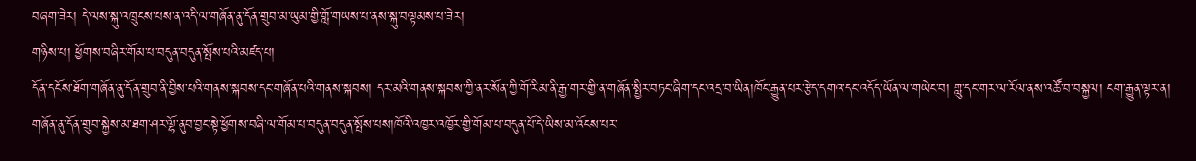བཞག་ཟེར། དེ་ལས་སྐུ་འཁྲུངས་པས་ན་འདི་ལ་གཞོན་ནུ་དོན་གྲུབ་མ་ཡུམ་གྱི་གློ་གཡས་པ་ནས་སྐུ་བལྟམས་པ་ཟེར།
གཉིས་པ། ཕྱོགས་བཞིར་གོམ་པ་བདུན་བདུན་སྤོས་པའི་མཛད་པ།
དོན་དངོས་ཐོག་གཞོན་ནུ་དོན་གྲུབ་ནི་བྱིས་པའི་གནས་སྐབས་དང་གཞོན་པའི་གནས་སྐབས། དར་མའི་གནས་སྐབས་ཀྱི་ནར་སོན་ཀྱི་གོ་རིམ་ནི་རྒྱ་གར་གྱི་ན་གཞོན་སྤྱིར་བཏང་ཞིག་དང་འདྲ་བ་ཡིན།ཁོང་རྒྱུན་པར་རྩེད་དགའ་དང་འདོད་ཡོན་ལ་གཡེང་བ། གླུ་དང་གར་ལ་རོལ་ནས་འཚོ་བ་བསྐྱལ། ངག་རྒྱུན་ལྟར་ན། གཞོན་ནུ་དོན་གྲུབ་སྐྱེས་མ་ཐག་ཤར་ལྷོ་ནུབ་བྱང་སྟེ་ཕྱོགས་བཞི་ལ་གོམ་པ་བདུན་བདུན་སྤོས་པས།ཁོའི་འཁྱར་འཁྱོར་གྱི་གོམ་པ་བདུན་པོ་དེ་ཡིས་མ་འོངས་པར་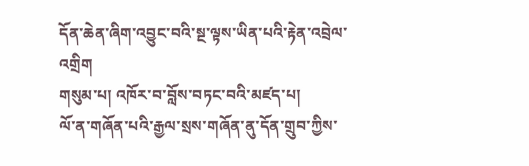དོན་ཆེན་ཞིག་འབྱུང་བའི་སྔ་ལྟས་ཡིན་པའི་རྟེན་འབྲེལ་འགྲིག
གསུམ་པ། འཁོར་བ་བློས་བཏང་བའི་མཛད་པ།
ལོ་ན་གཞོན་པའི་རྒྱལ་སྲས་གཞོན་ནུ་དོན་གྲུབ་ཀྱིས་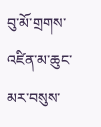བུ་མོ་གྲགས་འཛིན་མ་ཆུང་མར་བསུས་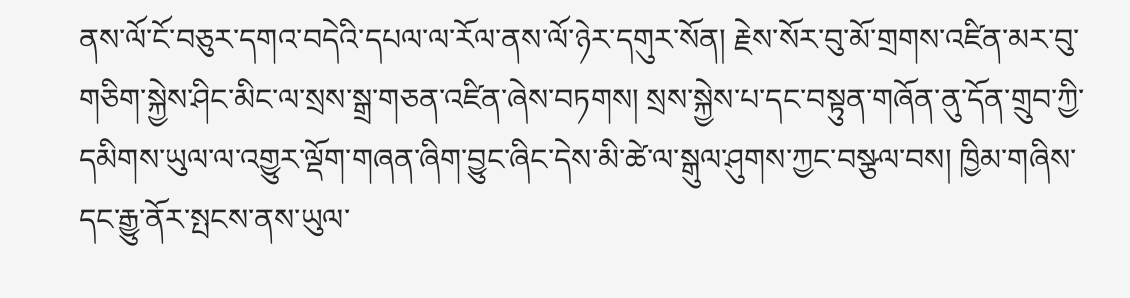ནས་ལོ་ངོ་བཅུར་དགའ་བདེའི་དཔལ་ལ་རོལ་ནས་ལོ་ཉེར་དགུར་སོན། རྗེས་སོར་བུ་མོ་གྲགས་འཛིན་མར་བུ་གཅིག་སྐྱེས་ཤིང་མིང་ལ་སྲས་སྒྲ་གཅན་འཛིན་ཞེས་བཏགས། སྲས་སྐྱེས་པ་དང་བསྟུན་གཞོན་ནུ་དོན་གྲུབ་ཀྱི་དམིགས་ཡུལ་ལ་འགྱུར་ལྡོག་གཞན་ཞིག་བྱུང་ཞིང་དེས་མི་ཚེ་ལ་སྒུལ་ཤུགས་ཀྱང་བསྩལ་བས། ཁྱིམ་གཞིས་དང་རྒྱུ་ནོར་སྤངས་ནས་ཡུལ་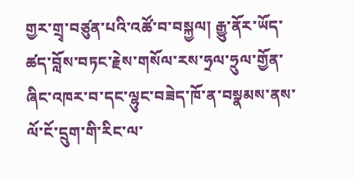གྱར་གྲྭ་བཙུན་པའི་འཚོ་བ་བསྐྱལ། རྒྱུ་ནོར་ཡོད་ཚད་བློས་བཏང་རྗེས་གསོལ་རས་ཧྲལ་ཧྲུལ་གྱོན་ཞིང་འཁར་བ་དང་ལྷུང་བཟེད་ཁོ་ན་བསྣམས་ནས་ལོ་ངོ་དྲུག་གི་རིང་ལ་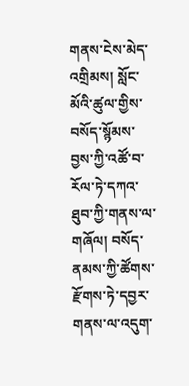གནས་ངེས་མེད་འགྲིམས། སློང་མོའི་ཚུལ་གྱིས་བསོད་སྙོམས་བྱས་ཀྱི་འཚོ་བ་རོལ་ཏེ་དཀའ་ཐུབ་ཀྱི་གནས་ལ་གཞོལ། བསོད་ནམས་ཀྱི་ཚོགས་རྫོགས་ཏེ་དབྱར་གནས་ལ་འདུག་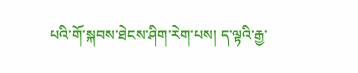པའི་གོ་སྐབས་ཐེངས་ཤིག་རེག་པས། ད་ལྟའི་རྒྱ་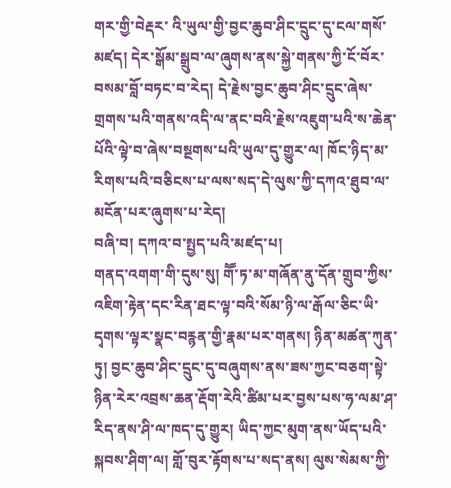གར་གྱི་བེརྡར་ འི་ཡུལ་གྱི་བྱང་ཆུབ་ཤིང་དྲུང་དུ་ངལ་གསོ་མཛད། དེར་སྒོམ་སྒྲུབ་ལ་ཞུགས་ནས་སྐྱེ་གནས་ཀྱི་ངོ་བོར་བསམ་བློ་བཏང་བ་རེད། དེ་རྗེས་བྱང་ཆུབ་ཤིང་དྲུང་ཞེས་གྲགས་པའི་གནས་འདི་ལ་ནང་བའི་རྗེས་འཇུག་པའི་ས་ཆེན་པོའི་ལྟེ་བ་ཞེས་བསྔགས་པའི་ཡུལ་དུ་གྱུར་ལ། ཁོང་ཉིད་མ་རིགས་པའི་བཅིངས་པ་ལས་སད་དེ་ལུས་ཀྱི་དཀའ་ཐུབ་ལ་མངོན་པར་ཞུགས་པ་རེད།
བཞི་བ། དཀའ་བ་སྤྱད་པའི་མཛད་པ།
གནད་འགག་གི་དུས་སུ། གཽ་ཏ་མ་གཞོན་ནུ་དོན་གྲུབ་ཀྱིས་འཇིག་རྟེན་དང་རིན་ཐང་ལྟ་བའི་སོམ་ཉི་ལ་རྒོལ་ཅིང་ཡི་དྭགས་ལྟར་སྣང་བརྙན་གྱི་རྣམ་པར་གནས། ཉིན་མཚན་ཀུན་ཏུ། བྱང་ཆུབ་ཤིང་དྲུང་དུ་བཞུགས་ནས་ཟས་ཀྱང་བཅག་སྟེ་ཉིན་རེར་འབྲས་ཆན་རྡོག་རེའི་ཚིམ་པར་བྱས་པས་ཧ་ལམ་ཤ་རིད་ནས་ཤི་ལ་ཁད་དུ་གྱུར། ཡིད་ཀྱང་མུག་ནས་ཡོད་པའི་སྐབས་ཤིག་ལ། གློ་བུར་རྟོགས་པ་སད་ནས། ལུས་སེམས་ཀྱི་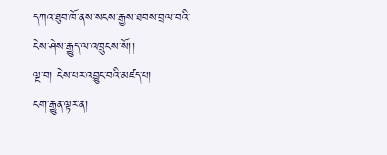དཀའ་ཐུབ་ཁོ་ནས་སངས་རྒྱས་ཐབས་བྲལ་བའི་ངེས་ཤེས་རྒྱུད་ལ་འཁྲུངས་སོ།།
ལྔ་བ། ངེས་པར་འབྱུང་བའི་མཛད་པ།
ངག་རྒྱུན་ལྟར་ན།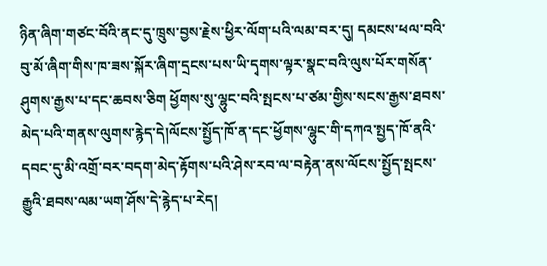ཉིན་ཞིག་གཙང་བོའི་ནང་དུ་ཁྲུས་བྱས་རྗེས་ཕྱིར་ལོག་པའི་ལམ་བར་དུ། དམངས་ཕལ་བའི་བུ་མོ་ཞིག་གིས་ཁ་ཟས་སྐོར་ཞིག་དྲངས་པས་ཡི་དྭགས་ལྟར་སྣང་བའི་ལུས་པོར་གསོན་ཤུགས་རྒྱས་པ་དང་ཆབས་ཅིག ཕྱོགས་སུ་ལྷུང་བའི་སྤངས་པ་ཙམ་གྱིས་སངས་རྒྱས་ཐབས་མེད་པའི་གནས་ལུགས་རྙེད་དེ།ལོངས་སྤྱོད་ཁོ་ན་དང་ཕྱོགས་ལྷུང་གི་དཀའ་སྤྱད་ཁོ་ནའི་དབང་དུ་མི་འགྲོ་བར་བདག་མེད་རྟོགས་པའི་ཤེས་རབ་ལ་བརྟེན་ནས་ལོངས་སྤྱོད་སྤངས་རྒྱུའི་ཐབས་ལམ་ཡག་ཤོས་དེ་རྙེད་པ་རེད།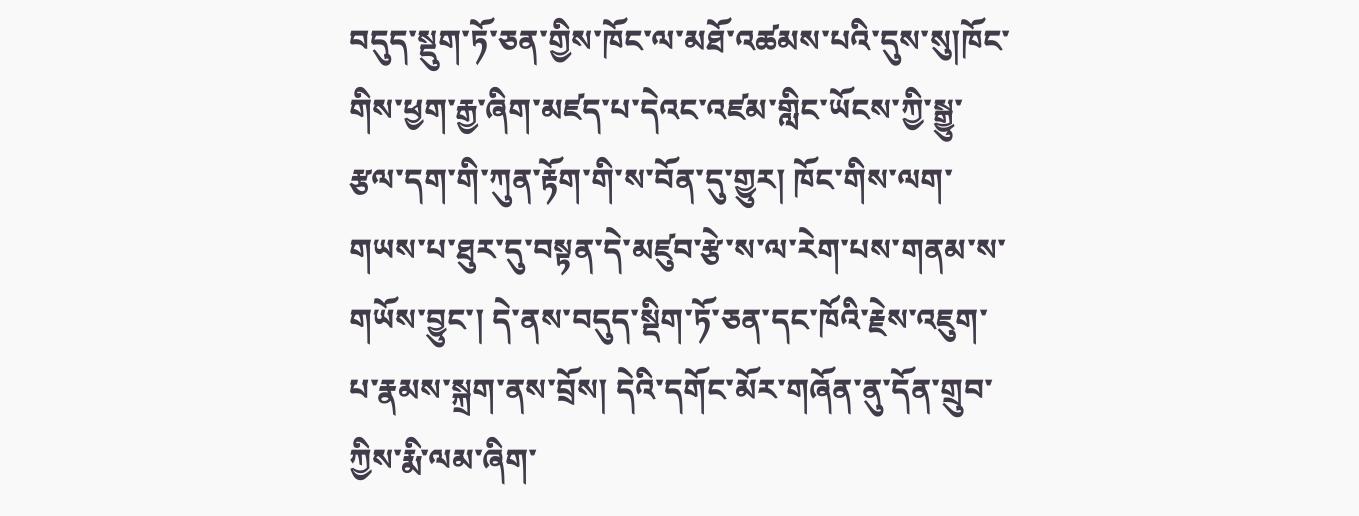བདུད་སྡུག་ཏོ་ཅན་གྱིས་ཁོང་ལ་མཐོ་འཚམས་པའི་དུས་སུ།ཁོང་གིས་ཕྱག་རྒྱ་ཞིག་མཛད་པ་དེའང་འཛམ་གླིང་ཡོངས་ཀྱི་སྒྱུ་རྩལ་དག་གི་ཀུན་རྟོག་གི་ས་བོན་དུ་གྱུར། ཁོང་གིས་ལག་གཡས་པ་ཐུར་དུ་བསྟན་དེ་མཛུབ་རྩེ་ས་ལ་རེག་པས་གནམ་ས་གཡོས་བྱུང་། དེ་ནས་བདུད་སྡིག་ཏོ་ཅན་དང་ཁོའི་རྗེས་འཇུག་པ་རྣམས་སྐྲག་ནས་བྲོས། དེའི་དགོང་མོར་གཞོན་ནུ་དོན་གྲུབ་ཀྱིས་རྨི་ལམ་ཞིག་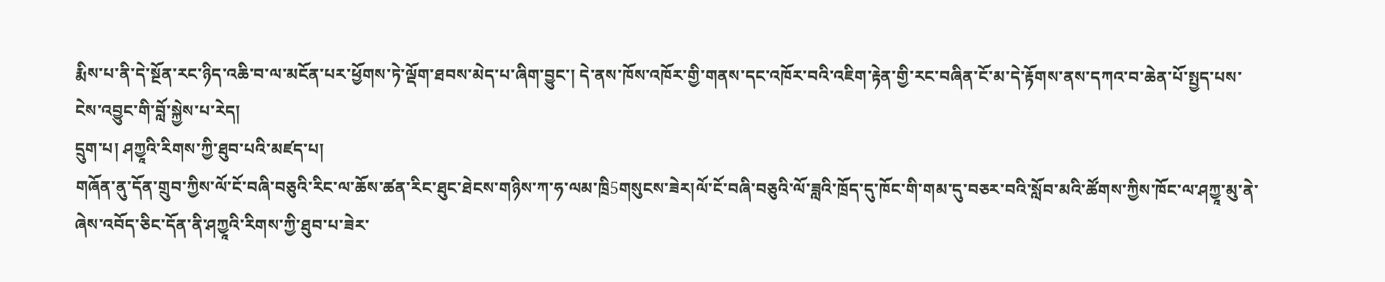རྨིས་པ་ནི་དེ་སྔོན་རང་ཉིད་འཆི་བ་ལ་མངོན་པར་ཕྱོགས་ཏེ་ལྡོག་ཐབས་མེད་པ་ཞིག་བྱུང་། དེ་ནས་ཁོས་འཁོར་གྱི་གནས་དང་འཁོར་བའི་འཇིག་རྟེན་གྱི་རང་བཞིན་ངོ་མ་དེ་རྟོགས་ནས་དཀའ་བ་ཆེན་པོ་སྤྱད་པས་ངེས་འབྱུང་གི་བློ་སྐྱེས་པ་རེད།
དྲུག་པ། ཤཀྱཱའི་རིགས་ཀྱི་ཐུབ་པའི་མཛད་པ།
གཞོན་ནུ་དོན་གྲུབ་ཀྱིས་ལོ་ངོ་བཞི་བཅུའི་རིང་ལ་ཆོས་ཚན་རིང་ཐུང་ཐེངས་གཉིས་ཀ་ཧ་ལམ་ཁྲི5གསུངས་ཟེར།ལོ་ངོ་བཞི་བཅུའི་ལོ་ཟླའི་ཁྲོད་དུ་ཁོང་གི་གམ་དུ་བཅར་བའི་སློབ་མའི་ཚོགས་ཀྱིས་ཁོང་ལ་ཤཀྱཱ་མུ་ནེ་ཞེས་འབོད་ཅིང་དོན་ནི་ཤཀྱཱའི་རིགས་ཀྱི་ཐུབ་པ་ཟེར་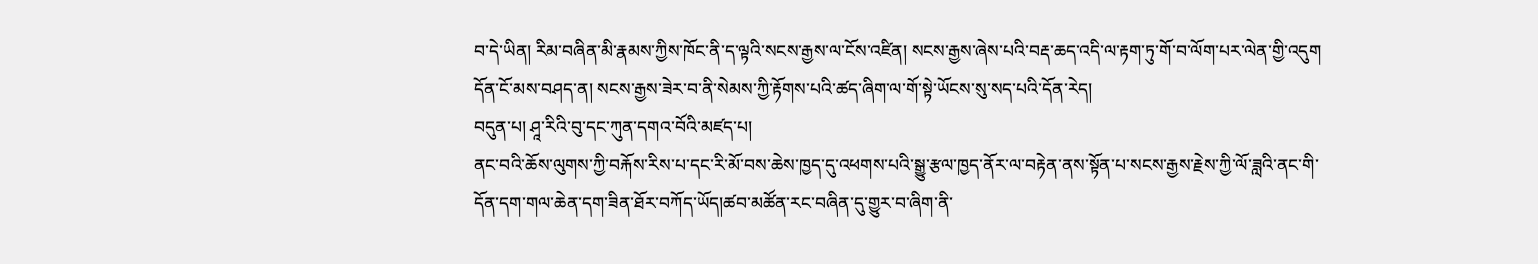བ་དེ་ཡིན། རིམ་བཞིན་མི་རྣམས་ཀྱིས་ཁོང་ནི་ད་ལྟའི་སངས་རྒྱས་ལ་ངོས་འཛིན། སངས་རྒྱས་ཞེས་པའི་བརྡ་ཆད་འདི་ལ་རྟག་ཏུ་གོ་བ་ལོག་པར་ལེན་གྱི་འདུག དོན་ངོ་མས་བཤད་ན། སངས་རྒྱས་ཟེར་བ་ནི་སེམས་ཀྱི་རྟོགས་པའི་ཚད་ཞིག་ལ་གོ་སྟེ་ཡོངས་སུ་སད་པའི་དོན་རེད།
བདུན་པ། ཤཱ་རིའི་བུ་དང་ཀུན་དགའ་བོའི་མཛད་པ།
ནང་བའི་ཆོས་ལུགས་ཀྱི་བརྐོས་རིས་པ་དང་རི་མོ་བས་ཆེས་ཁྱད་དུ་འཕགས་པའི་སྒྱུ་རྩལ་ཁྱད་ནོར་ལ་བརྟེན་ནས་སྟོན་པ་སངས་རྒྱས་རྗེས་ཀྱི་ལོ་ཟླའི་ནང་གི་དོན་དག་གལ་ཆེན་དག་ཟིན་ཐོར་བཀོད་ཡོད།ཚབ་མཚོན་རང་བཞིན་དུ་གྱུར་བ་ཞིག་ནི་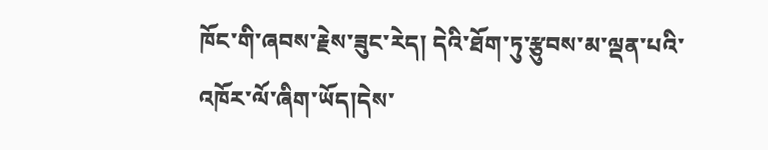ཁོང་གི་ཞབས་རྗེས་ཟུང་རེད། དེའི་ཐོག་ཏུ་རྩུབས་མ་ལྡན་པའི་འཁོར་ལོ་ཞིག་ཡོད།དེས་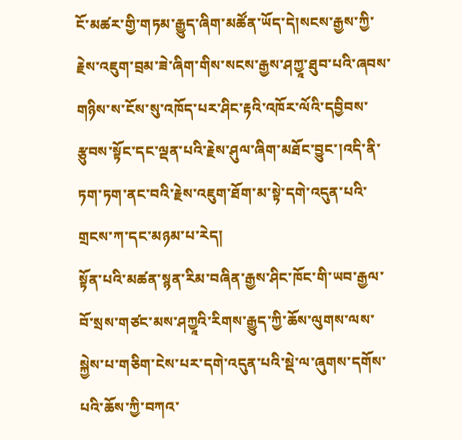ངོ་མཚར་གྱི་གཏམ་རྒྱུད་ཞིག་མཚོན་ཡོད་དེ།སངས་རྒྱས་ཀྱི་རྗེས་འཇུག་བྲམ་ཟེ་ཞིག་གིས་སངས་རྒྱས་ཤཀྱཱ་ཐུབ་པའི་ཞབས་གཉིས་ས་ངོས་སུ་འཁོད་པར་ཤིང་རྟའི་འཁོར་ལོའི་དབྱིབས་རྩུབས་སྟོང་དང་ལྡན་པའི་རྗེས་ཤུལ་ཞིག་མཐོང་བྱུང་།འདི་ནི་ཏག་ཏག་ནང་བའི་རྗེས་འཇུག་ཐོག་མ་སྟེ་དགེ་འདུན་པའི་གྲངས་ཀ་དང་མཉམ་པ་རེད།
སྟོན་པའི་མཚན་སྙན་རིམ་བཞིན་རྒྱས་ཤིང་ཁོང་གི་ཡབ་རྒྱལ་བོ་སྲས་གཙང་མས་ཤཀྱཱའི་རིགས་རྒྱུད་ཀྱི་ཆོས་ལུགས་ལས་སྐྱེས་པ་གཅིག་ངེས་པར་དགེ་འདུན་པའི་སྡེ་ལ་ཞུགས་དགོས་པའི་ཆོས་ཀྱི་བཀའ་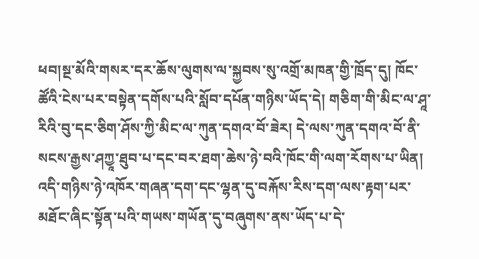ཕབ།སྔ་མོའི་གསར་དར་ཆོས་ལུགས་ལ་སྐྱབས་སུ་འགྲོ་མཁན་གྱི་ཁྲོད་དུ། ཁོང་ཚོའི་ངེས་པར་བསྟེན་དགོས་པའི་སློབ་དཔོན་གཉིས་ཡོད་དེ། གཅིག་གི་མིང་ལ་ཤཱ་རིའི་བུ་དང་ཅིག་ཤོས་ཀྱི་མིང་ལ་ཀུན་དགའ་བོ་ཟེར། དེ་ལས་ཀུན་དགའ་བོ་ནི་སངས་རྒྱས་ཤཀྱཱ་ཐུབ་པ་དང་བར་ཐག་ཆེས་ཉེ་བའི་ཁོང་གི་ལག་རོགས་པ་ཡིན། འདི་གཉིས་ཉེ་འཁོར་གཞན་དག་དང་ལྷན་དུ་བརྐོས་རིས་དག་ལས་རྟག་པར་མཐོང་ཞིང་སྟོན་པའི་གཡས་གཡོན་དུ་བཞུགས་ནས་ཡོད་པ་དེ་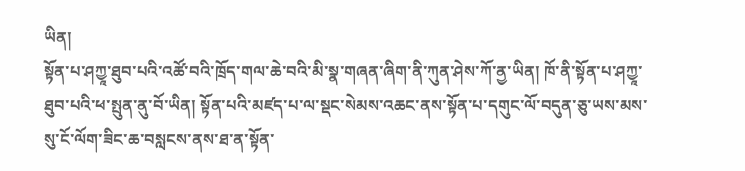ཡིན།
སྟོན་པ་ཤཀྱཱ་ཐུབ་པའི་འཚོ་བའི་ཁྲོད་གལ་ཆེ་བའི་མི་སྣ་གཞན་ཞིག་ནི་ཀུན་ཤེས་ཀོ་ནྱ་ཡིན། ཁོ་ནི་སྟོན་པ་ཤཀྱཱ་ཐུབ་པའི་ཕ་སྤུན་ནུ་བོ་ཡིན། སྟོན་པའི་མཛད་པ་ལ་སྡང་སེམས་འཆང་ནས་སྟོན་པ་དགུང་ལོ་བདུན་ཅུ་ཡས་མས་སུ་ངོ་ལོག་ཟིང་ཆ་བསླངས་ནས་ཐ་ན་སྟོན་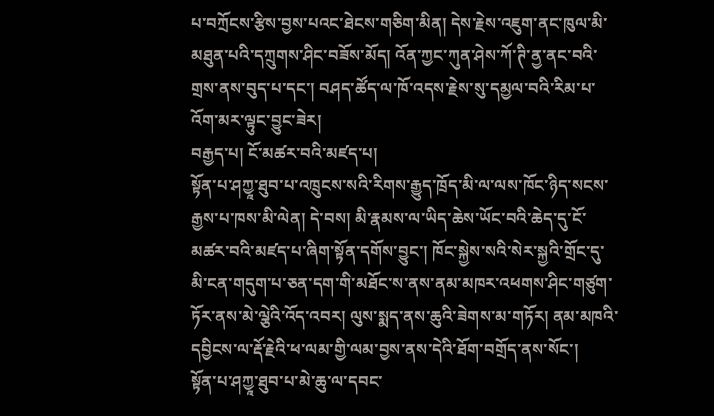པ་བཀྲོངས་རྩིས་བྱས་པའང་ཐེངས་གཅིག་མིན། དེས་རྗེས་འཇུག་ནང་ཁུལ་མི་མཐུན་པའི་དཀྲུགས་ཤིང་བཟོས་མོད། འོན་ཀྱང་ཀུན་ཤེས་ཀོ་ཊི་ནྱ་ནང་བའི་གྲས་ནས་བུད་པ་དང་། བཤད་ཚོད་ལ་ཁོ་འདས་རྗེས་སུ་དམྱལ་བའི་རིམ་པ་འོག་མར་ལྟུང་བྱུང་ཟེར།
བརྒྱད་པ། ངོ་མཚར་བའི་མཛད་པ།
སྟོན་པ་ཤཀྱཱ་ཐུབ་པ་འཁྲུངས་སའི་རིགས་རྒྱུད་ཁྲོད་མི་ལ་ལས་ཁོང་ཉིད་སངས་རྒྱས་པ་ཁས་མི་ལེན། དེ་བས། མི་རྣམས་ལ་ཡིད་ཆེས་ཡོང་བའི་ཆེད་དུ་ངོ་མཚར་བའི་མཛད་པ་ཞིག་སྟོན་དགོས་བྱུང་། ཁོང་སྐྱེས་སའི་སེར་སྐྱའི་གྲོང་དུ་མི་ངན་གདུག་པ་ཅན་དག་གི་མཐོང་ས་ནས་ནམ་མཁར་འཕགས་ཤིང་གཙུག་ཏོར་ནས་མེ་ལྕེའི་འོད་འབར། ལུས་སྨད་ནས་ཆུའི་ཟེགས་མ་གཏོར། ནམ་མཁའི་དབྱིངས་ལ་རྡོ་རྗེའི་ཕ་ལམ་གྱི་ལམ་བྱས་ནས་དེའི་ཐོག་བགྲོད་ནས་སོང་།
སྟོན་པ་ཤཀྱཱ་ཐུབ་པ་མེ་ཆུ་ལ་དབང་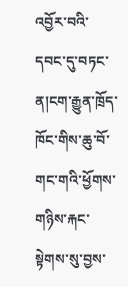འབྱོར་བའི་དབང་དུ་བཏང་ན།ངག་རྒྱུན་ཁྲོད་ཁོང་གིས་ཆུ་བོ་གང་གའི་ཕྱོགས་གཉིས་རྐང་སྟེགས་སུ་བྱས་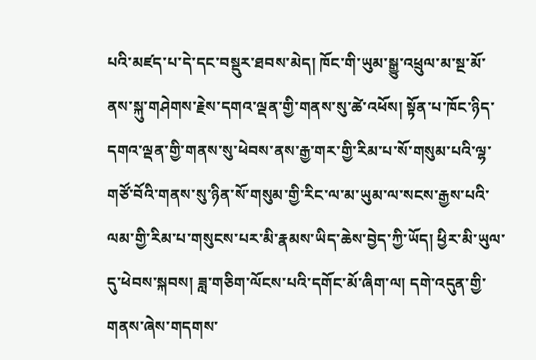པའི་མཛད་པ་དེ་དང་བསྡུར་ཐབས་མེད། ཁོང་གི་ཡུམ་སྒྱུ་འཕྲུལ་མ་སྔ་མོ་ནས་སྐུ་གཤེགས་རྗེས་དགའ་ལྡན་གྱི་གནས་སུ་ཚེ་འཕོས། སྟོན་པ་ཁོང་ཉིད་དགའ་ལྡན་གྱི་གནས་སུ་ཕེབས་ནས་རྒྱ་གར་གྱི་རིམ་པ་སོ་གསུམ་པའི་ལྷ་གཙོ་བོའི་གནས་སུ་ཉིན་སོ་གསུམ་གྱི་རིང་ལ་མ་ཡུམ་ལ་སངས་རྒྱས་པའི་ལམ་གྱི་རིམ་པ་གསུངས་པར་མི་རྣམས་ཡིད་ཆེས་བྱེད་ཀྱི་ཡོད། ཕྱིར་མི་ཡུལ་དུ་ཕེབས་སྐབས། ཟླ་གཅིག་ལོངས་པའི་དགོང་མོ་ཞིག་ལ། དགེ་འདུན་གྱི་གནས་ཞེས་གདགས་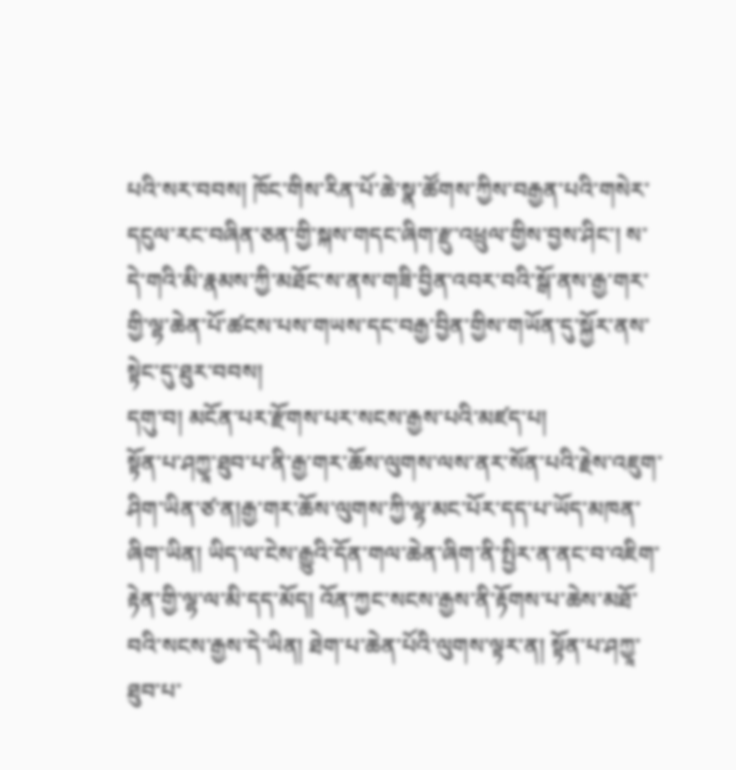པའི་སར་བབས། ཁོང་གིས་རིན་པོ་ཆེ་སྣ་ཚོགས་ཀྱིས་བརྒྱན་པའི་གསེར་དངུལ་རང་བཞིན་ཅན་གྱི་སྐས་གདང་ཞིག་རྫུ་འཕྲུལ་གྱིས་བྱས་ཤིང་། ས་དེ་གའི་མི་རྣམས་ཀྱི་མཐོང་ས་ནས་གཟི་བྱིན་འབར་བའི་སྒོ་ནས་རྒྱ་གར་གྱི་ལྷ་ཆེན་པོ་ཚངས་པས་གཡས་དང་བརྒྱ་བྱིན་གྱིས་གཡོན་དུ་སྐྱོར་ནས་སྟེང་དུ་ཐུར་བབས།
དགུ་བ། མངོན་པར་རྫོགས་པར་སངས་རྒྱས་པའི་མཛད་པ།
སྟོན་པ་ཤཀྱཱ་ཐུབ་པ་ནི་རྒྱ་གར་ཆོས་ལུགས་ལས་ནར་སོན་པའི་རྗེས་འཇུག་ཤིག་ཡིན་ཙ་ན།རྒྱ་གར་ཆོས་ལུགས་ཀྱི་ལྷ་མང་པོར་དད་པ་ཡོད་མཁན་ཞིག་ཡིན། ཡིད་ལ་ངེས་རྒྱུའི་དོན་གལ་ཆེན་ཞིག་ནི་སྤྱིར་ན་ནང་བ་འཇིག་རྟེན་གྱི་ལྷ་ལ་མི་དད་མོད། འོན་ཀྱང་སངས་རྒྱས་ནི་རྟོགས་པ་ཆེས་མཐོ་བའི་སངས་རྒྱས་དེ་ཡིན། ཐེག་པ་ཆེན་པོའི་ལུགས་ལྟར་ན། སྟོན་པ་ཤཀྱཱ་ཐུབ་པ་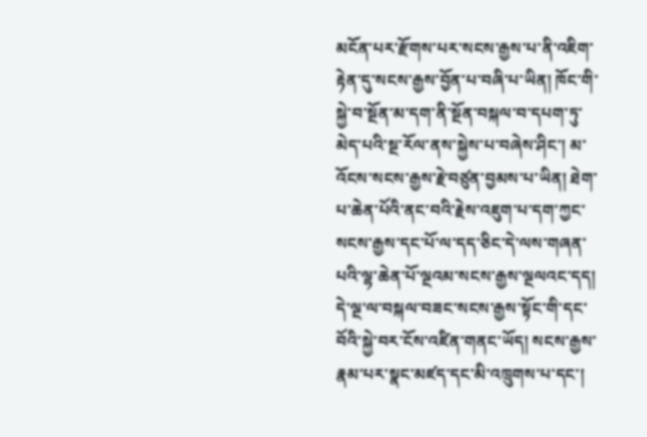མངོན་པར་རྫོགས་པར་སངས་རྒྱས་པ་ནི་འཇིག་རྟེན་དུ་སངས་རྒྱས་བྱོན་པ་བཞི་པ་ཡིན། ཁོང་གི་སྐྱེ་བ་སྔོན་མ་དག་ནི་སྔོན་བསྐལ་བ་དཔག་ཏུ་མེད་པའི་སྔ་རོལ་ནས་སྐྱེས་པ་བཞེས་ཤིང་། མ་འོངས་སངས་རྒྱས་རྗེ་བཙུན་བྱམས་པ་ཡིན། ཐེག་པ་ཆེན་པོའི་ནང་བའི་རྗེས་འཇུག་པ་དག་ཀྱང་སངས་རྒྱས་དང་པོ་ལ་དད་ཅིང་དེ་ལས་གཞན་པའི་ལྷ་ཆེན་པོ་ལྔའམ་སངས་རྒྱས་ལྔལའང་དད། དེ་ལྔ་ལ་བསྐལ་བཟང་སངས་རྒྱས་སྟོང་གི་དང་བོའི་སྐྱེ་བར་ངོས་འཛིན་གནང་ཡོད། སངས་རྒྱས་རྣམ་པར་སྣང་མཛད་དང་མི་འཁྲུགས་པ་དང་།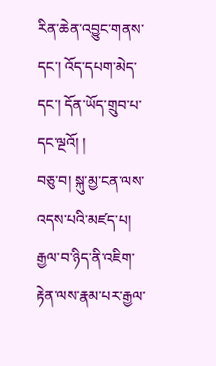རིན་ཆེན་འབྱུང་གནས་དང་། འོད་དཔག་མེད་དང་། དོན་ཡོད་གྲུབ་པ་དང་ལྔའོ། །
བཅུ་བ། སྐུ་མྱ་ངན་ལས་འདས་པའི་མཛད་པ།
རྒྱལ་བ་ཉིད་ནི་འཇིག་རྟེན་ལས་རྣམ་པར་རྒྱལ་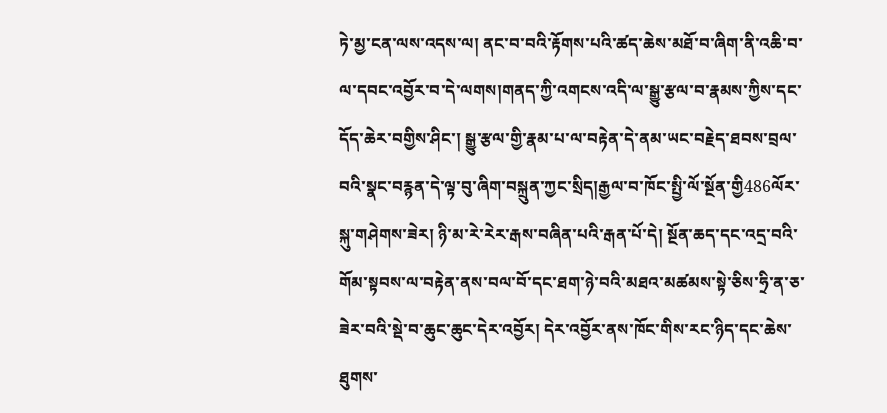ཏེ་མྱ་ངན་ལས་འདས་ལ། ནང་བ་བའི་རྟོགས་པའི་ཚད་ཆེས་མཐོ་བ་ཞིག་ནི་འཆི་བ་ལ་དབང་འབྱོར་བ་དེ་ལགས།གནད་ཀྱི་འགངས་འདི་ལ་སྒྱུ་རྩལ་བ་རྣམས་ཀྱིས་དང་དོད་ཆེར་བགྱིས་ཤིང་། སྒྱུ་རྩལ་གྱི་རྣམ་པ་ལ་བརྟེན་དེ་ནམ་ཡང་བརྗེད་ཐབས་བྲལ་བའི་སྣང་བརྙན་དེ་ལྟ་བུ་ཞིག་བསྐྲུན་ཀྱང་སྲིད།རྒྱལ་བ་ཁོང་སྤྱི་ལོ་སྔོན་གྱི486ལོར་སྐུ་གཤེགས་ཟེར། ཉི་མ་རེ་རེར་རྒས་བཞིན་པའི་རྒན་པོ་དེ། སྔོན་ཆད་དང་འདྲ་བའི་གོམ་སྟབས་ལ་བརྟེན་ནས་བལ་བོ་དང་ཐག་ཉེ་བའི་མཐའ་མཚམས་སྟེ་ཅིས་ཧྲི་ན་ཅ་ཟེར་བའི་སྡེ་བ་ཆུང་ཆུང་དེར་འབྱོར། དེར་འབྱོར་ནས་ཁོང་གིས་རང་ཉིད་དང་ཆེས་ཐུགས་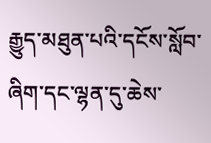རྒྱུད་མཐུན་པའི་དངོས་སློབ་ཞིག་དང་ལྷན་དུ་ཆེས་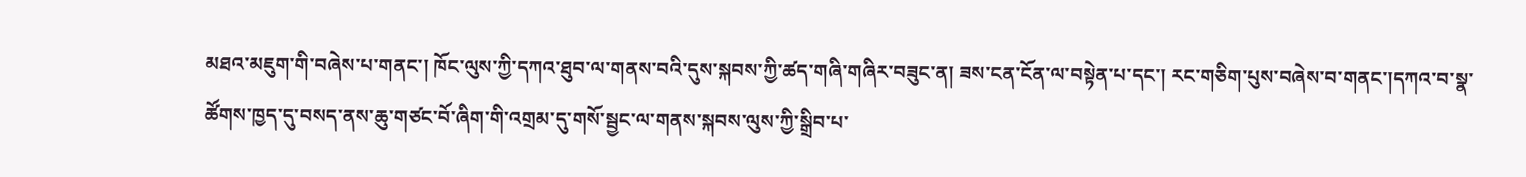མཐའ་མཇུག་གི་བཞེས་པ་གནང་། ཁོང་ལུས་ཀྱི་དཀའ་ཐུབ་ལ་གནས་བའི་དུས་སྐབས་ཀྱི་ཚད་གཞི་གཞིར་བཟུང་ན། ཟས་ངན་ངོན་ལ་བསྟེན་པ་དང་། རང་གཅིག་པུས་བཞེས་བ་གནང་།དཀའ་བ་སྣ་ཚོགས་ཁྱད་དུ་བསད་ནས་ཆུ་གཙང་བོ་ཞིག་གི་འགྲམ་དུ་གསོ་སྦྱང་ལ་གནས་སྐབས་ལུས་ཀྱི་སྒྲིབ་པ་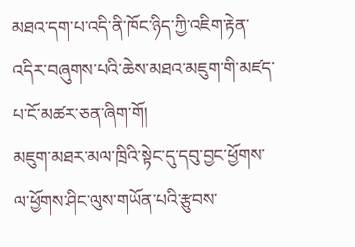མཐའ་དག་པ་འདི་ནི་ཁོང་ཉིད་ཀྱི་འཇིག་རྟེན་འདིར་བཞུགས་པའི་ཆེས་མཐའ་མཇུག་གི་མཛད་པ་ངོ་མཚར་ཅན་ཞིག་གོ།
མཇུག་མཐར་མལ་ཁྲིའི་སྟེང་དུ་དབུ་བྱང་ཕྱོགས་ལ་ཕྱོགས་ཤིང་ལུས་གཡོན་པའི་རྩུབས་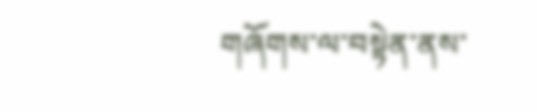གཞོགས་ལ་བསྟེན་ནས་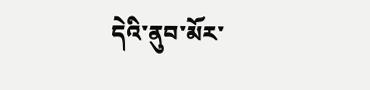དེའི་ནུབ་མོར་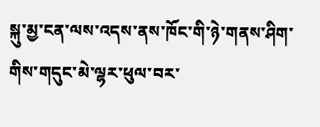སྐུ་མྱ་ངན་ལས་འདས་ནས་ཁོང་གི་ཉེ་གནས་ཤིག་གིས་གདུང་མེ་ལྷར་ཕུལ་བར་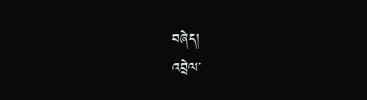བཞེད།
འབྲེལ་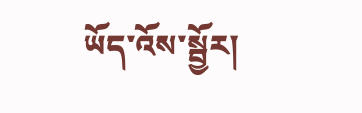ཡོད་འོས་སྦྱོར།